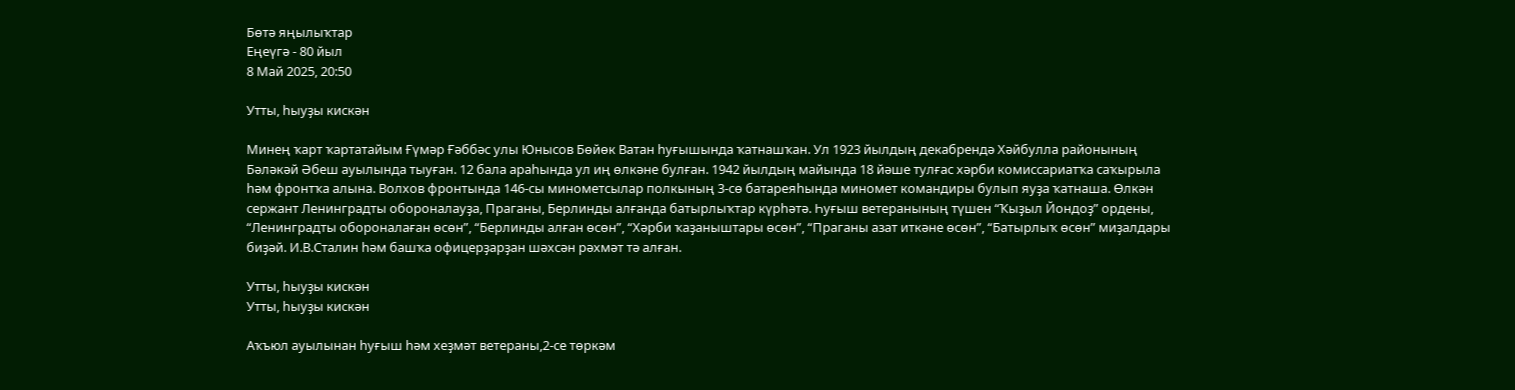Бөтә яңылыҡтар
Еңеүгә - 80 йыл
8 Май 2025, 20:50

Утты, һыуҙы кискән

Минең ҡарт ҡартатайым Ғүмәр Ғәббәс улы Юнысов Бөйөк Ватан һуғышында ҡатнашҡан. Ул 1923 йылдың декабрендә Хәйбулла районының Бәләкәй Әбеш ауылында тыуған. 12 бала араһында ул иң өлкәне булған. 1942 йылдың майында 18 йәше тулғас хәрби комиссариатҡа саҡырыла һәм фронтҡа алына. Волхов фронтында 146-сы минометсылар полкының 3-сө батареяһында миномет командиры булып яуҙа ҡатнаша. Өлкән сержант Ленинградты обороналауҙа, Праганы, Берлинды алғанда батырлыҡтар күрһәтә. Һуғыш ветеранының түшен “Ҡыҙыл Йондоҙ” ордены, “Ленинградты обороналаған өсөн”, “Берлинды алған өсөн”, “Хәрби ҡаҙаныштары өсөн”, “Праганы азат иткәне өсөн”, “Батырлыҡ өсөн” миҙалдары биҙәй. И.В.Сталин һәм башҡа офицерҙарҙан шәхсән рәхмәт тә алған.

Утты, һыуҙы кискән
Утты, һыуҙы кискән

Аҡъюл ауылынан һуғыш һәм хеҙмәт ветераны,2-се төркәм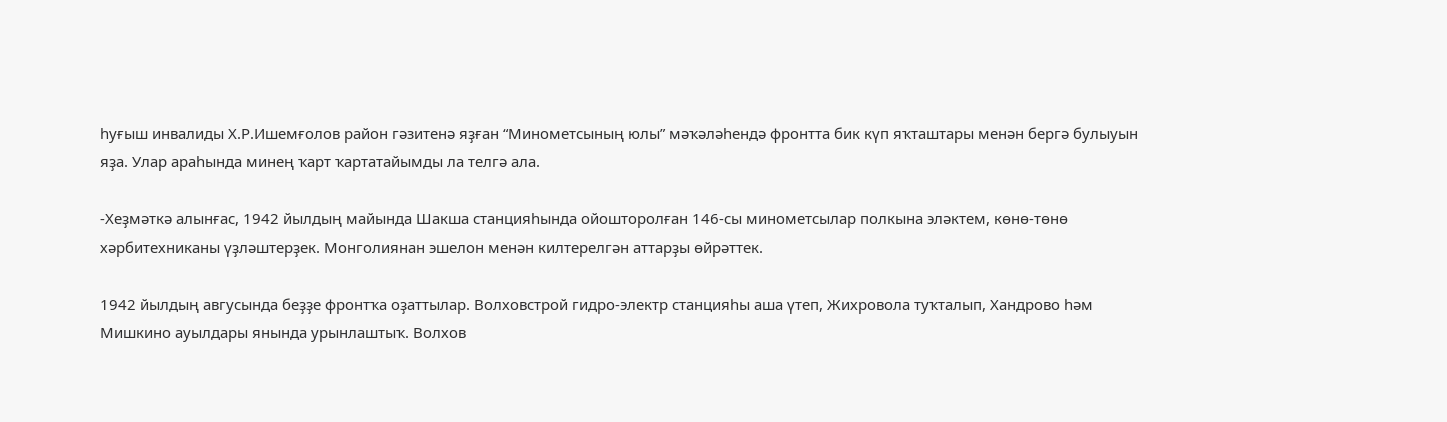һуғыш инвалиды Х.Р.Ишемғолов район гәзитенә яҙған “Минометсының юлы” мәҡәләһендә фронтта бик күп яҡташтары менән бергә булыуын яҙа. Улар араһында минең ҡарт ҡартатайымды ла телгә ала.

-Хеҙмәткә алынғас, 1942 йылдың майында Шакша станцияһында ойошторолған 146-сы минометсылар полкына эләктем, көнө-төнө хәрбитехниканы үҙләштерҙек. Монголиянан эшелон менән килтерелгән аттарҙы өйрәттек.

1942 йылдың авгусында беҙҙе фронтҡа оҙаттылар. Волховстрой гидро-электр станцияһы аша үтеп, Жихровола туҡталып, Хандрово һәм Мишкино ауылдары янында урынлаштыҡ. Волхов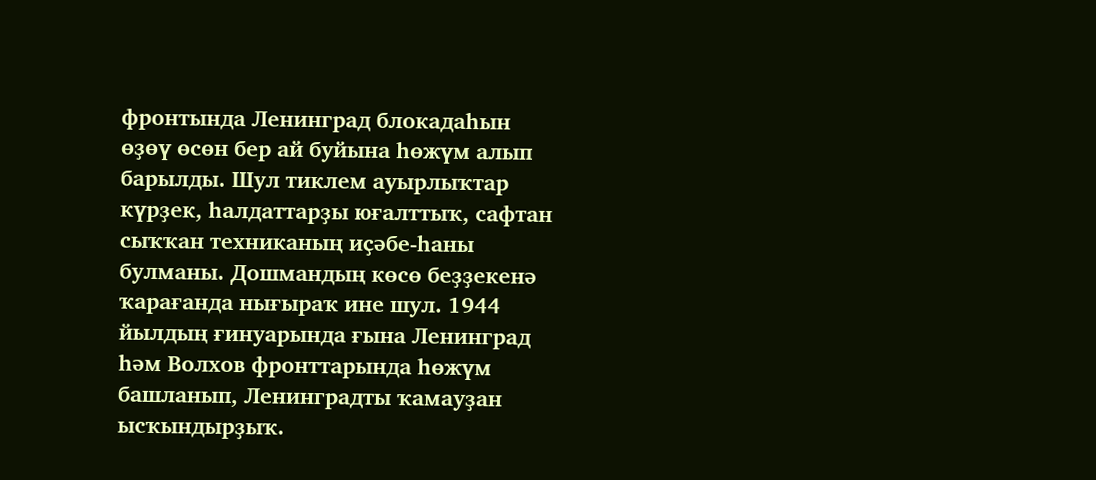фронтында Ленинград блокадаһын өҙөү өсөн бер ай буйына һөжүм алып барылды. Шул тиклем ауырлыҡтар күрҙек, һалдаттарҙы юғалттыҡ, сафтан сыҡҡан техниканың иҫәбе-һаны булманы. Дошмандың көсө беҙҙекенә ҡарағанда нығыраҡ ине шул. 1944 йылдың ғинуарында ғына Ленинград һәм Волхов фронттарында һөжүм башланып, Ленинградты ҡамауҙан ысҡындырҙыҡ.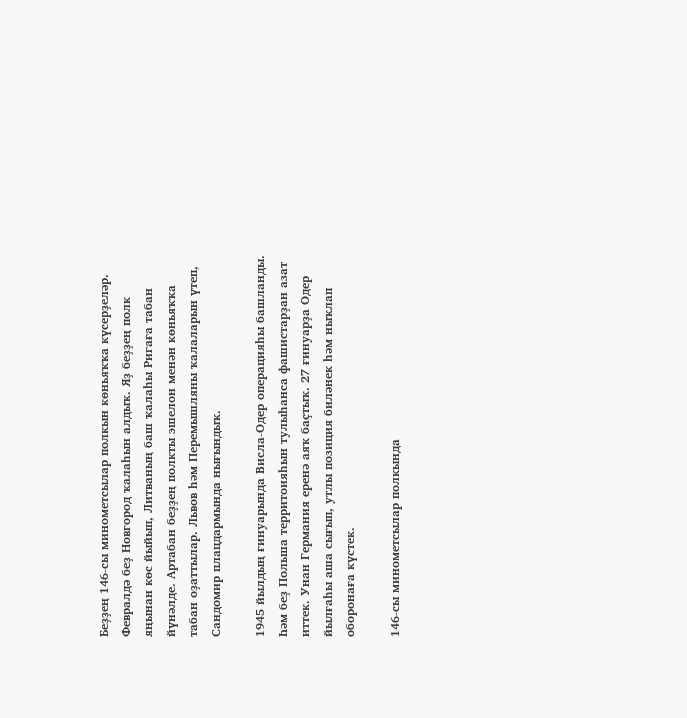Беҙҙең 146-сы минометсылар полкын көньяҡҡа күсерҙеләр. Февралдә беҙ Новгород ҡалаһын алдыҡ. Яҙ беҙҙең полк яңынан көс йыйып, Литваның баш ҡалаһы Ригаға табан йүнәлде. Артабан беҙҙең полкты эшелон менән көньяҡҡа табан оҙаттылар. Львов һәм Перемышляны ҡалаларын үтеп, Сандомир плацдармында нығындыҡ.

1945 йылдың ғинуарында Висла-Одер операцияһы башланды. Һәм беҙ Польша территоияһын тулыһанса фашистарҙан азат иттек. Унан Германия еренә аяҡ баҫтыҡ. 27 ғинуарҙа Одер йылғаһы аша сығып, утлы позиция биләнек һәм ныҡлап оборонаға күстек.

146-сы минометсылар полкында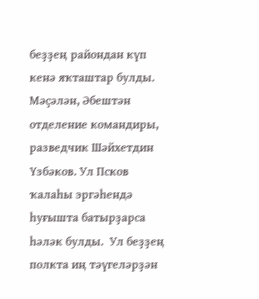беҙҙең райондан күп кенә яҡташтар булды. Мәҫәлән, Әбештән отделение командиры, разведчик Шәйхетдин Үзбәков. Ул Псков ҡалаһы эргәһендә һуғышта батырҙарса һәләк булды.  Ул беҙҙең полкта иң тәүгеләрҙән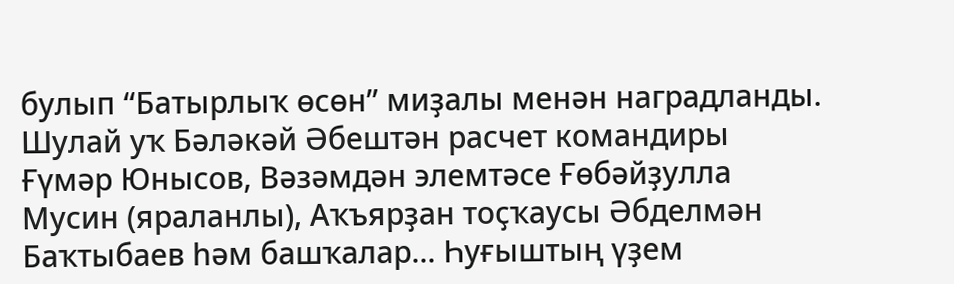булып “Батырлыҡ өсөн” миҙалы менән наградланды. Шулай уҡ Бәләкәй Әбештән расчет командиры Ғүмәр Юнысов, Вәзәмдән элемтәсе Ғөбәйҙулла Мусин (яраланлы), Аҡъярҙан тоҫҡаусы Әбделмән Баҡтыбаев һәм башҡалар... Һуғыштың үҙем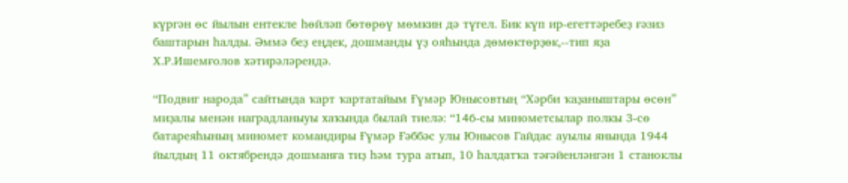күргән өс йылын ентекле һөйләп бөтөрөү мөмкин дә түгел. Бик күп ир-егеттәребеҙ ғәзиз баштарын һалды. Әммә беҙ еңдек, дошманды үҙ ояһында дөмөктөрҙөк,--тип яҙа Х.Р.Ишемғолов хәтирәләрендә.

“Подвиг народа” сайтында ҡарт ҡартатайым Ғүмәр Юнысовтың “Хәрби ҡаҙаныштары өсөн” миҙалы менән наградланыуы хаҡында былай тиелә: “146-сы минометсылар полкы 3-сө батареяһының миномет командиры Ғүмәр Ғәббәс улы Юнысов Гайдас ауылы янында 1944 йылдың 11 октябрендә дошманға тиҙ һәм тура атып, 10 һалдатҡа тәғәйенләнгән 1 станоклы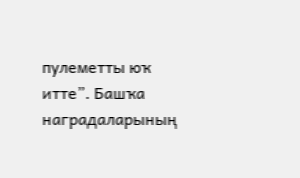пулеметты юҡ итте”. Башҡа наградаларының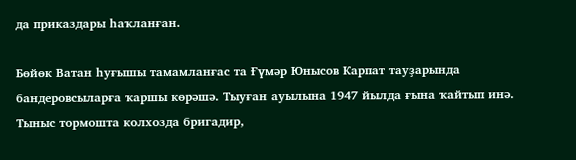да приказдары һаҡланған.

Бөйөк Ватан һуғышы тамамланғас та Ғүмәр Юнысов Карпат тауҙарында бандеровсыларға ҡаршы көрәшә. Тыуған ауылына 1947 йылда ғына ҡайтып инә. Тыныс тормошта колхозда бригадир,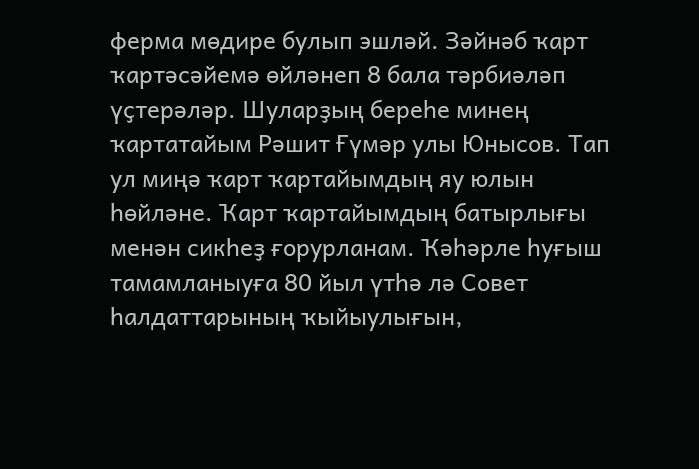ферма мөдире булып эшләй. Зәйнәб ҡарт ҡартәсәйемә өйләнеп 8 бала тәрбиәләп үҫтерәләр. Шуларҙың береһе минең ҡартатайым Рәшит Ғүмәр улы Юнысов. Тап ул миңә ҡарт ҡартайымдың яу юлын һөйләне. Ҡарт ҡартайымдың батырлығы менән сикһеҙ ғорурланам. Ҡәһәрле һуғыш тамамланыуға 80 йыл үтһә лә Совет һалдаттарының ҡыйыулығын,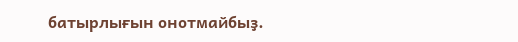батырлығын онотмайбыҙ.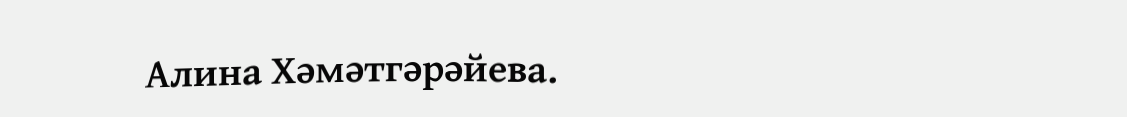Алина Хәмәтгәрәйева.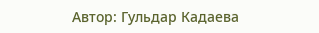Автор: Гульдар Кадаева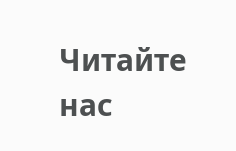Читайте нас